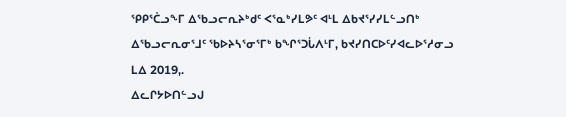ᕿᑭᕐᑖᓗᖕᒥ ᐃᖃᓗᓕᕆᔨᒃᑯᑦ ᐸᕐᓇᒃᓯᒪᕗᑦ ᐊᒻᒪ ᐃᑲᔪᕐᓯᓯᒪᓪᓗᑎᒃ ᐃᖃᓗᓕᕆᓂᕐᒧᑦ ᖃᐅᔨᓴᕐᓂᕐᒥᒃ ᑲᖏᕐᑐᒑᐱᒻᒥ, ᑲᔪᓯᑎᑕᐅᑦᓯᐊᓚᐅᕐᓱᓂᓗ ᒪᐃ 2019,.
ᐃᓚᒋᔭᐅᑎᓪᓗᒍ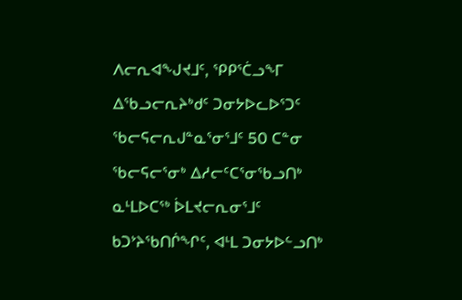ᐱᓕᕆᐊᖑᔪᒧᑦ, ᕿᑭᕐᑖᓗᖕᒥ ᐃᖃᓗᓕᕆᔨᒃᑯᑦ ᑐᓂᔭᐅᓚᐅᕐᑐᑦ ᖃᓕᕋᓕᕆᒍᓐᓇᕐᓂᕐᒧᑦ 50 ᑕᓐᓂ ᖃᓕᕋᓕᕐᓂᒃ ᐃᓱᓕᑦᑕᕐᓂᖃᓗᑎᒃ ᓇᒻᒪᐅᑕᖅ ᐆᒪᔪᓕᕆᓂᕐᒧᑦ ᑲᑐᔾᔨᖃᑎᒌᖏᑦ, ᐊᒻᒪ ᑐᓂᔭᐅᓪᓗᑎᒃ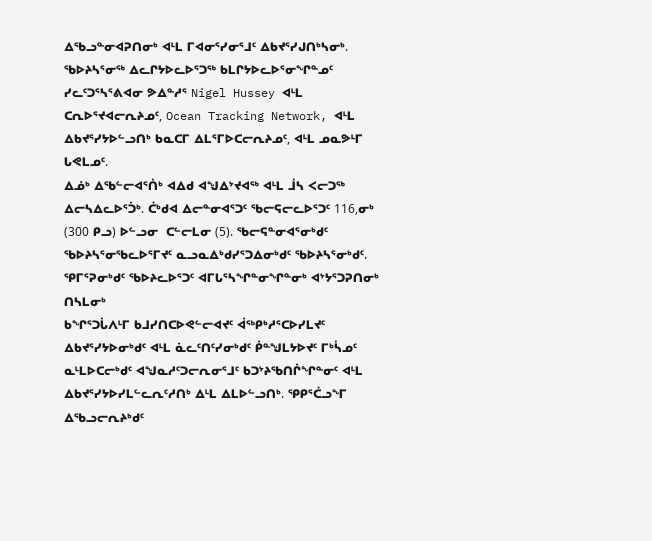ᐃᖃᓗᓐᓂᐊᕈᑎᓂᒃ ᐊᒻᒪ ᒥᐊᓂᕐᓯᓂᕐᒧᑦ ᐃᑲᔪᕐᓯᒍᑎᒃᓴᓂᒃ. ᖃᐅᔨᓴᕐᓂᖅ ᐃᓚᒋᔭᐅᓚᐅᕐᑐᖅ ᑲᒪᒋᔭᐅᓚᐅᕐᓂᖏᓐᓄᑦ ᓯᓚᑦᑐᕐᓴᕐᕕᐊᓂ ᕗᐃᓐᓱᕐ Nigel Hussey ᐊᒻᒪ ᑕᕆᐅᕐᔪᐊᓕᕆᔨᓄᑦ, Ocean Tracking Network, ᐊᒻᒪ ᐃᑲᔪᕐᓯᔭᐅᓪᓗᑎᒃ ᑲᓇᑕᒥ ᐃᒪᕐᒥᐅᑕᓕᕆᔨᓄᑦ, ᐊᒻᒪ ᓄᓇᕗᒻᒥ ᒐᕙᒪᓄᑦ.
ᐃᓅᒃ ᐃᖃᓪᓕᐊᕐᑏᒃ ᐊᐃᑯ ᐊᖑᐃᔾᔪᐊᖅ ᐊᒻᒪ ᒨᓴ ᐸᓕᑐᖅ ᐃᓕᓴᐃᓚᐅᕐᑑᒃ. ᑖᒃᑯᐊ ᐃᓕᓐᓂᐊᕐᑐᑦ ᖃᓕᕋᓕᓚᐅᕐᑐᑦ 116,ᓂᒃ (300 ᑭᓗ) ᐅᓪᓗᓂ  ᑕᓪᓕᒪᓂ (5). ᖃᓕᕋᓐᓂᐊᕐᓂᒃᑯᑦ ᖃᐅᔨᓴᕐᓂᖃᓚᐅᕐᒥᔪᑦ ᓇᓗᓇᐃᒃᑯᓯᕐᑐᐃᓂᒃᑯᑦ ᖃᐅᔨᓴᕐᓂᒃᑯᑦ. ᕿᒥᕐᕈᓂᒃᑯᑦ ᖃᐅᔨᓚᐅᕐᑐᑦ ᐊᒥᒐᕐᓴᖏᓐᓂᖏᓐᓂᒃ ᐊᔾᔭᕐᑐᕈᑎᓂᒃ ᑎᓴᒪᓂᒃ
ᑲᖏᕐᑐᒑᐱᒻᒥ ᑲᒧᓯᑎᑕᐅᕙᓪᓕᐊᔪᑦ ᐋᖅᑭᒃᓱᕐᑕᐅᓯᒪᔪᑦ ᐃᑲᔪᕐᓯᔭᐅᓂᒃᑯᑦ ᐊᒻᒪ ᓈᓚᑦᑎᑦᓯᓂᒃᑯᑦ ᑮᓐᖑᒪᔭᐅᔪᑦ ᒥᒃᓵᓄᑦ ᓇᒻᒪᐅᑕᓕᒃᑯᑦ ᐊᖑᓇᓱᑦᑐᓕᕆᓂᕐᒧᑦ ᑲᑐᔾᔨᖃᑎᒌᖏᓐᓂᑦ ᐊᒻᒪ ᐃᑲᔪᕐᓯᔭᐅᓯᒪᓪᓚᕆᑦᓱᑎᒃ ᐃᒻᒪ ᐃᒪᐅᓪᓗᑎᒃ. ᕿᑭᕐᑖᓗᖕᒥ ᐃᖃᓗᓕᕆᔨᒃᑯᑦ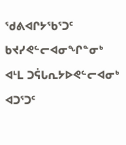ᖁᕕᐊᒋᔭᖃᕐᑐᑦ ᑲᔪᓯᕙᓪᓕᐊᓂᖏᓐᓂᒃ ᐊᒻᒪ ᑐᕌᒐᕆᔭᐅᕙᓪᓕᐊᓂᒃ ᐊᑐᕐᑐᑦ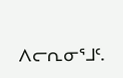ᐱᓕᕆᓂᕐᒧᑦ.